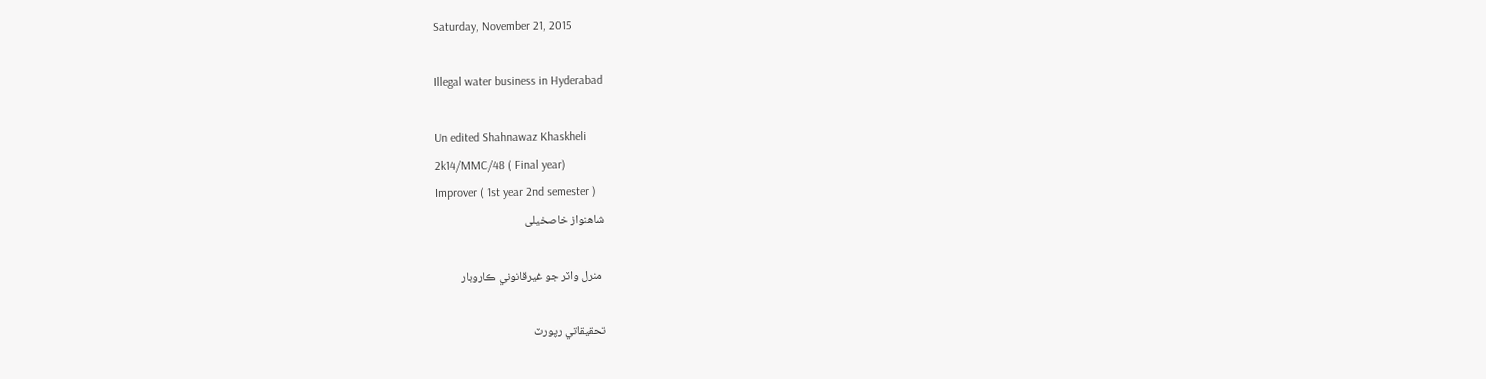Saturday, November 21, 2015

Illegal water business in Hyderabad

Un edited Shahnawaz Khaskheli
2k14/MMC/48 ( Final year)
Improver ( 1st year 2nd semester )
شاھنواز خاصخیلی

 منرل واٽر جو غيرقانوني ڪاروبار

تحقيقاتي رپورٽ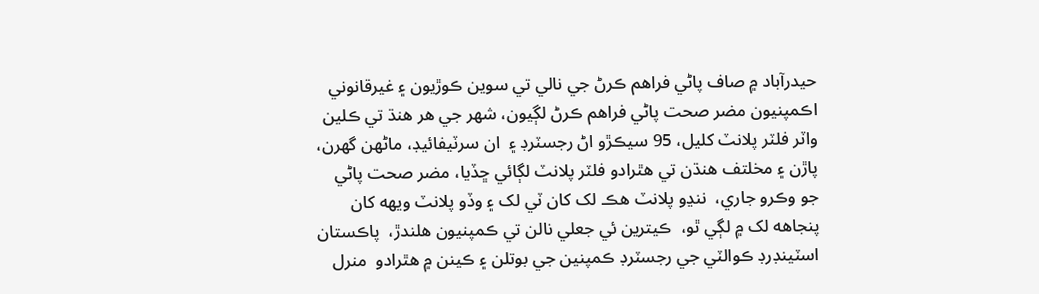حيدرآباد ۾ صاف پاڻي فراهم ڪرڻ جي نالي تي سوين ڪوڙيون ۽ غيرقانوني اڪمپنيون مضر صحت پاڻي فراهم ڪرڻ لڳيون، شهر جي هر هنڌ تي ڪلين واٽر فلٽر پلانٽ کليل، 95 سيڪڙو اڻ رجسٽرڊ ۽  ان سرٽيفائيڊ، ماڻهن گهرن، پاڙن ۽ مخلتف هنڌن تي هٿرادو فلٽر پلانٽ لڳائي ڇڏيا، مضر صحت پاڻي جو وڪرو جاري،  ننڍو پلانٽ هڪ لک کان ٽي لک ۽ وڏو پلانٽ ويهه کان پنجاهه لک ۾ لڳي ٿو،  ڪيترين ئي جعلي نالن تي ڪمپنيون هلندڙ،  پاڪستان اسٽينڊرڊ ڪوالٽي جي رجسٽرڊ ڪمپنين جي بوتلن ۽ ڪينن ۾ هٿرادو  منرل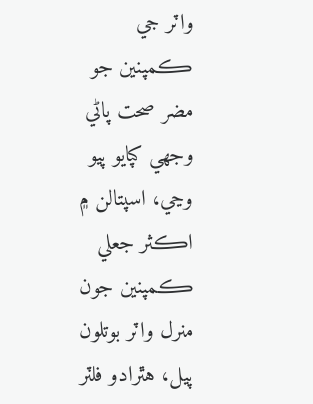واٽر جي ڪمپنين جو مضر صحت پاڻي وجهي کپايو پيو وڃي، اسپتالن ۾ اڪثر جعلي ڪمپنين جون منرل واٽر بوتلون پيل، هٿرادو فلٽر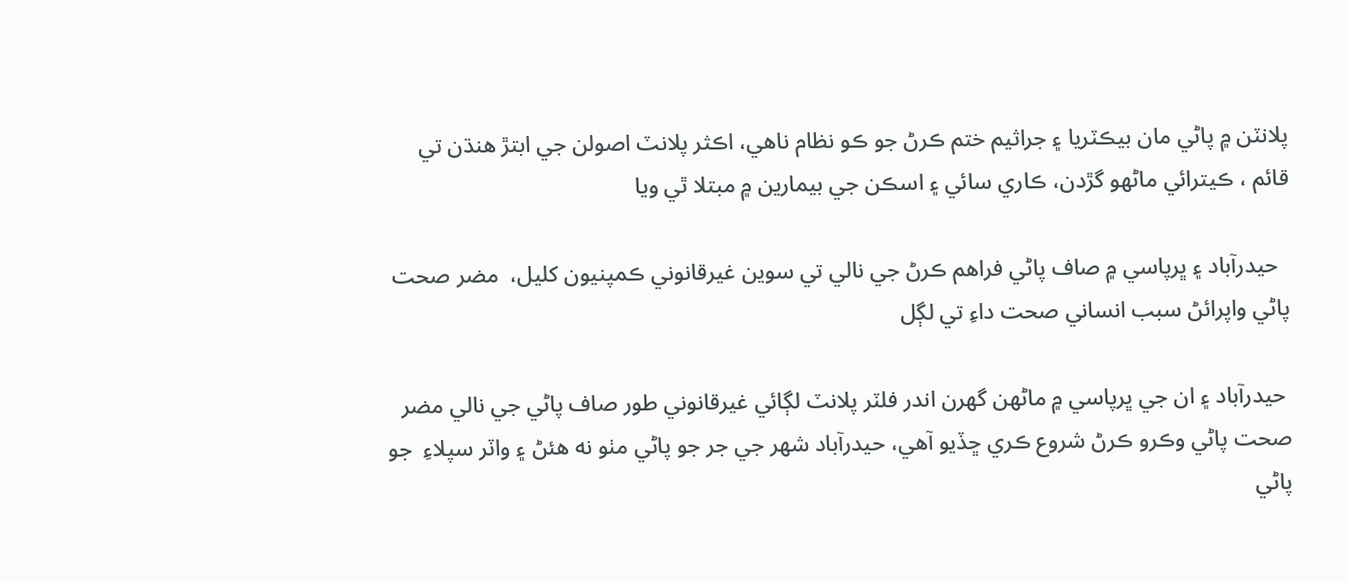پلانٽن ۾ پاڻي مان بيڪٽريا ۽ جراثيم ختم ڪرڻ جو ڪو نظام ناهي، اڪثر پلانٽ اصولن جي ابتڙ هنڌن تي قائم ، ڪيترائي ماڻهو گڙدن، ڪاري سائي ۽ اسڪن جي بيمارين ۾ مبتلا ٿي ويا

  حيدرآباد ۽ ڀرپاسي ۾ صاف پاڻي فراهم ڪرڻ جي نالي تي سوين غيرقانوني ڪمپنيون کليل،  مضر صحت پاڻي واپرائڻ سبب انساني صحت داءِ تي لڳل

 حيدرآباد ۽ ان جي ڀرپاسي ۾ ماڻهن گهرن اندر فلٽر پلانٽ لڳائي غيرقانوني طور صاف پاڻي جي نالي مضر صحت پاڻي وڪرو ڪرڻ شروع ڪري ڇڏيو آهي، حيدرآباد شهر جي جر جو پاڻي مٺو نه هئڻ ۽ واٽر سپلاءِ  جو پاڻي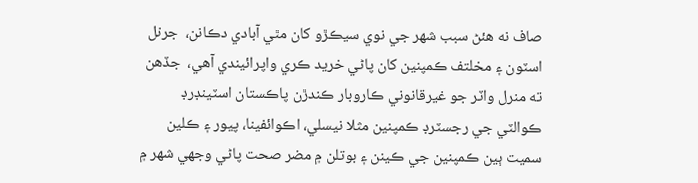صاف نه هئڻ سبب شهر جي نوي سيڪڙو کان مٿي آبادي دڪانن،  جرنل اسٽون ۽ مخلتف ڪمپنين کان پاڻي خريد ڪري واپرائيندي آهي،  جڏهن ته منرل واٽر جو غيرقانوني ڪاروبار ڪندڙن پاڪستان اسٽينڊرڊ ڪوالٽي جي رجسٽرڊ ڪمپنين مثلا نيسلي، اڪوائفينا، پيور ۽ ڪلين سميت ٻين ڪمپنين جي ڪينن ۽ بوتلن ۾ مضر صحت پاڻي وجهي شهر ۾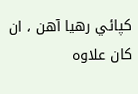کپائي رهيا آهن ، ان کان علاوه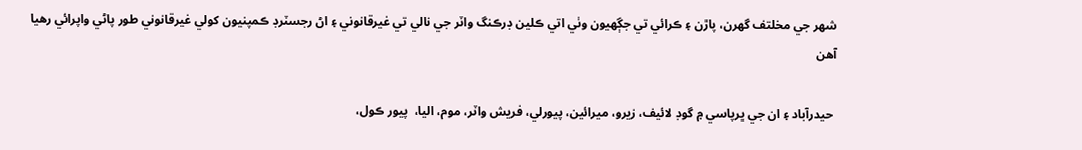شهر جي مخلتف گهرن، پاڙن ۽ ڪرائي تي جڳهيون وٺي اتي ڪلين ڊرڪنگ واٽر جي نالي تي غيرقانوني ۽ اڻ رجسٽرڊ ڪمپنيون کولي غيرقانوني طور پاڻي واپرائي رهيا آهن

 حيدرآباد ۽ ان جي ڀرپاسي ۾ گوڊ لائيف، زيرو، ميرائين، پيورلي، فريش واٽر، موم، اليا،  پيور ڪول،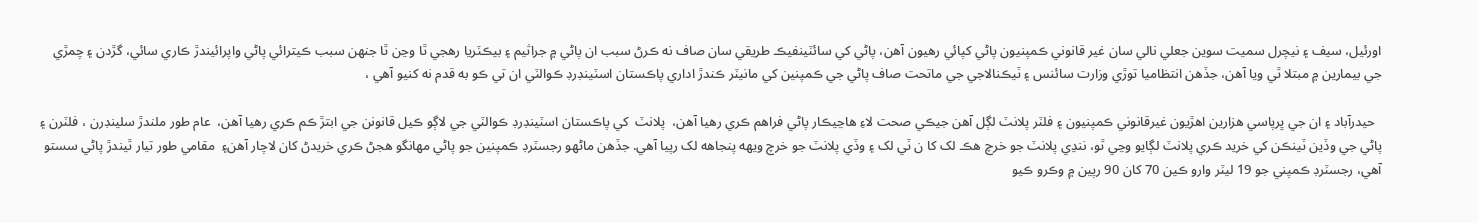اورئيل، سيف ۽ نيچرل سميت سوين جعلي نالي سان غير قانوني ڪمپنيون پاڻي کپائي رهيون آهن، پاڻي کي سائٽينفيڪ طريقي سان صاف نه ڪرڻ سبب ان پاڻي ۾ جراثيم ۽ بيڪٽريا رهجي ٿا وڃن ٿا جنهن سبب ڪيترائي پاڻي واپرائيندڙ ڪاري سائي، گڙدن ۽ چمڙي جي بيمارين ۾ مبتلا ٿي ويا آهن، جڏهن انتظاميا توڙي وزارت سائنس ۽ ٽيڪنالاجي جي ماتحت صاف پاڻي جي ڪمپنين کي مانيٽر ڪندڙ اداري پاڪستان اسٽينڊرڊ ڪوالٽي ان تي ڪو به قدم نه کنيو آهي ،

  حيدرآباد ۽ ان جي ڀرپاسي هزارين اهڙيون غيرقانوني ڪمپنيون ۽ فلٽر پلانٽ لڳل آهن جيڪي صحت لاءِ هاڃيڪار پاڻي فراهم ڪري رهيا آهن،  پلانٽ  کي پاڪستان اسٽينڊرڊ ڪوالٽي جي لاڳو ڪيل قانونن جي ابتڙ ڪم ڪري رهيا آهن،  عام طور ملندڙ سلينڊرن ، فلٽرن ۽ پاڻي جي وڏين ٽينڪن کي خريد ڪري پلانٽ لڳايو وڃي ٿو، ننڍي پلانٽ جو خرچ هڪ لک کا ن ٽي لک ۽ وڏي پلانٽ جو خرچ ويهه پنجاهه لک رپيا آهي. جڏهن ماڻهو رجسٽرڊ ڪمپنين جو پاڻي مهانگو هجڻ ڪري خريدڻ کان لاچار آهن۽  مقامي طور تيار ٿيندڙ پاڻي سستو آهي، رجسٽرڊ ڪمپني جو 19 ليٽر وارو ڪين 70 کان 90 رپين ۾ وڪرو ڪيو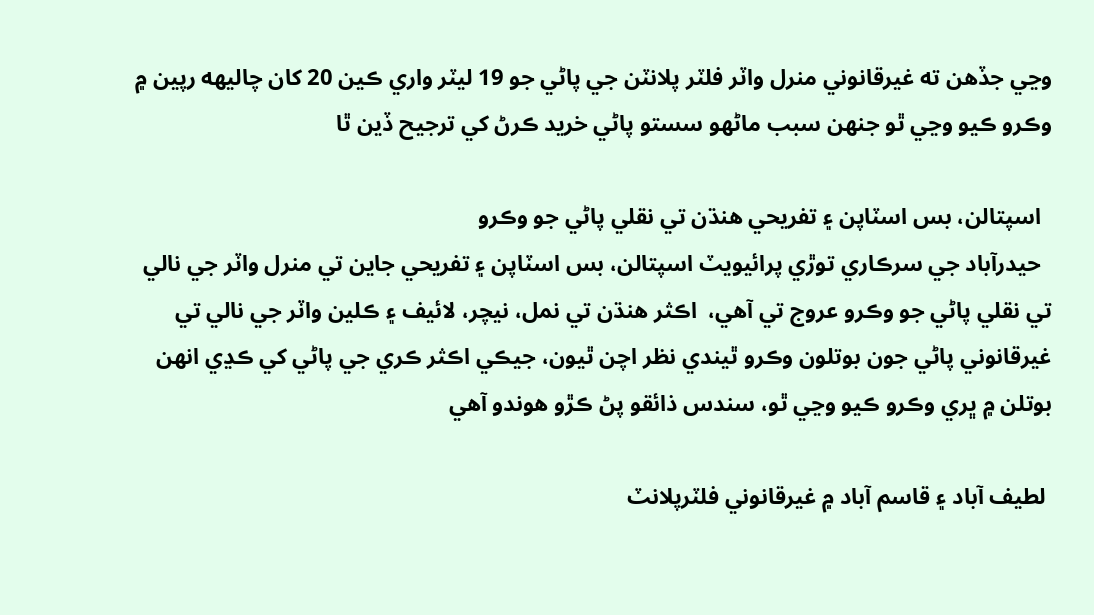وڃي جڏهن ته غيرقانوني منرل واٽر فلٽر پلانٽن جي پاڻي جو 19 ليٽر واري ڪين 20 کان چاليهه رپين ۾ وڪرو ڪيو وڃي ٿو جنهن سبب ماڻهو سستو پاڻي خريد ڪرڻ کي ترجيح ڏين ٿا

  اسپتالن، بس اسٽاپن ۽ تفريحي هنڌن تي نقلي پاڻي جو وڪرو
  حيدرآباد جي سرڪاري توڙي پرائيويٽ اسپتالن، بس اسٽاپن ۽ تفريحي جاين تي منرل واٽر جي نالي تي نقلي پاڻي جو وڪرو عروج تي آهي،  اڪثر هنڌن تي نمل، نيچر، لائيف ۽ ڪلين واٽر جي نالي تي غيرقانوني پاڻي جون بوتلون وڪرو ٿيندي نظر اچن ٿيون، جيڪي اڪثر ڪري جي پاڻي کي ڪڍي انهن بوتلن ۾ ڀري وڪرو ڪيو وڃي ٿو، سندس ذائقو پڻ ڪڙو هوندو آهي

 لطيف آباد ۽ قاسم آباد ۾ غيرقانوني فلٽرپلانٽ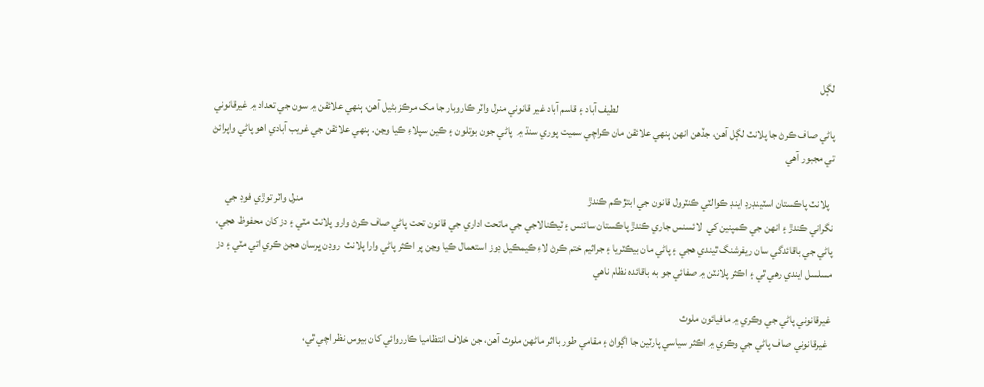لڳل
                                                                                                      لطيف آباد ۽ قاسم آباد غير قانوني منرل واٽر ڪاروبار جا مک مرڪز بڻيل آهن، ٻنهي علائقن ۾ سون جي تعداد ۾ غيرقانوني پاڻي صاف ڪرڻ جا پلانٽ لڳل آهن، جڏهن انهن ٻنهي علائقن مان ڪراچي سميت پوري سنڌ ۾  پاڻي جون بوتلون ۽ ڪين سپلاءِ ڪيا وڃن. ٻنهي علائقن جي غريب آبادي اهو پاڻي واپرائڻ تي مجبور آهي

  پلانٽ پاڪستان اسٽينڊرڊ اينڊ ڪوالٽي ڪنٽرول قانون جي ابتڙ ڪم ڪندڙ                                                                                                                                      منرل واٽر توڙي فوڊ جي نگراني ڪندڙ ۽ انهن جي ڪمپنين کي  لائسنس جاري ڪندڙ پاڪستان سائنس ۽ ٽيڪنالاجي جي ماتحت اداري جي قانون تحت پاڻي صاف ڪرڻ وارو پلانٽ مٽي ۽ دز کان محفوظ هجي، پاڻي جي باقائدگي سان ريفرشنگ ٿيندي هجي ۽ پاڻي مان بيڪٽريا ۽ جراثيم ختم ڪرڻ لاءِ ڪيمڪيل ڊوز استعمال ڪيا وڃن پر اڪثر پاڻي وارا پلانٽ  روڊن ڀرسان هجڻ ڪري اتي مٽي ۽ دز مسلسل ايندي رهي ٿي ۽ اڪثر پلانٽن ۾ صفائي جو به باقائده نظام ناهي

 غيرقانوني پاڻي جي وڪري ۾ مافيائون ملوث
  غيرقانوني صاف پاڻي جي وڪري ۾ اڪثر سياسي پارٽين جا اڳواڻ ۽ مقامي طور بااثر ماڻهن ملوث آهن، جن خلاف انتظاميا ڪارروائي کان بيوس نظر اچي ٿي،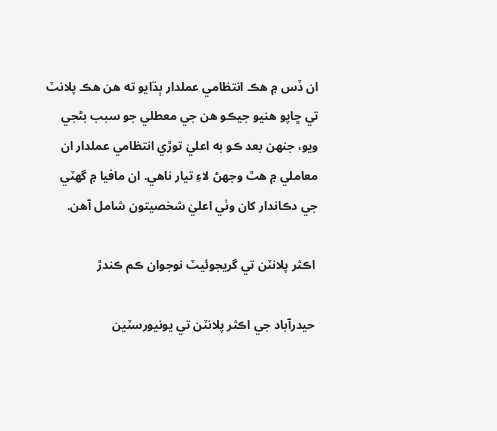ان ڏس ۾ هڪ انتظامي عملدار ٻڌايو ته هن هڪ پلانٽ تي ڇاپو هنيو جيڪو هن جي معطلي جو سبب بڻجي ويو، جنهن بعد ڪو به اعليٰ توڙي انتظامي عملدار ان معاملي ۾ هٿ وجهڻ لاءِ تيار ناهي. ان مافيا ۾ گهٽي جي دڪاندار کان وٺي اعليٰ شخصيتون شامل آهن.

 اڪثر پلانٽن تي گريجوئيٽ نوجوان ڪم ڪندڙ

 حيدرآباد جي اڪثر پلانٽن تي يونيورسٽين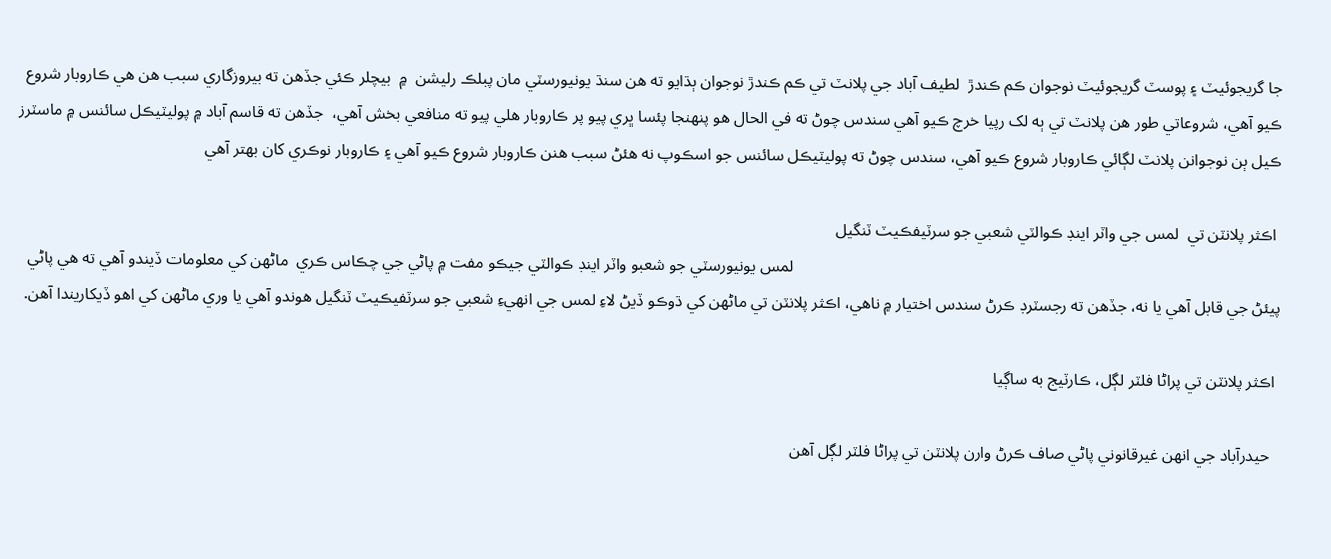جا گريجوئيٽ ۽ پوسٽ گريجوئيٽ نوجوان ڪم ڪندڙ  لطيف آباد جي پلانٽ تي ڪم ڪندڙ نوجوان ٻڌايو ته هن سنڌ يونيورسٽي مان پبلڪ رليشن  ۾  بيچلر ڪئي جڏهن ته بيروزگاري سبب هن هي ڪاروبار شروع ڪيو آهي، شروعاتي طور هن پلانٽ تي ٻه لک رپيا خرچ ڪيو آهي سندس چوڻ ته في الحال هو پنهنجا پئسا ڀري پيو پر ڪاروبار هلي پيو ته منافعي بخش آهي،  جڏهن ته قاسم آباد ۾ پوليٽيڪل سائنس ۾ ماسٽرز ڪيل ٻن نوجوانن پلانٽ لڳائي ڪاروبار شروع ڪيو آهي، سندس چوڻ ته پوليٽيڪل سائنس جو اسڪوپ نه هئڻ سبب هنن ڪاروبار شروع ڪيو آهي ۽ ڪاروبار نوڪري کان بهتر آهي

 اڪثر پلانٽن تي  لمس جي واٽر اينڊ ڪوالٽي شعبي جو سرٽيفڪيٽ ٽنگيل
                                                                                                                     لمس يونيورسٽي جو شعبو واٽر اينڊ ڪوالٽي جيڪو مفت ۾ پاڻي جي چڪاس ڪري  ماڻهن کي معلومات ڏيندو آهي ته هي پاڻي پيئڻ جي قابل آهي يا نه، جڏهن ته رجسٽرڊ ڪرڻ سندس اختيار ۾ ناهي، اڪثر پلانٽن تي ماڻهن کي ڌوڪو ڏيڻ لاءِ لمس جي انهيءِ شعبي جو سرٽفيڪيٽ ٽنگيل هوندو آهي يا وري ماڻهن کي اهو ڏيکاريندا آهن.

 اڪثر پلانٽن تي پراڻا فلٽر لڳل، ڪارٽيج به ساڳيا

  حيدرآباد جي انهن غيرقانوني پاڻي صاف ڪرڻ وارن پلانٽن تي پراڻا فلٽر لڳل آهن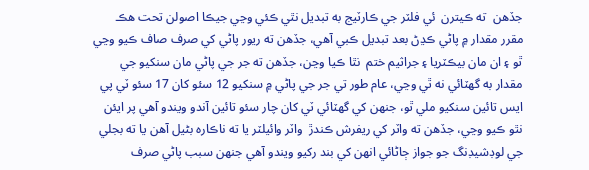جڏهن  ته ڪيترن  ئي فلٽر جي ڪارٽيج به تبديل نٿي ڪئي وڃي جيڪا اصولن تحت هڪ مقرر مقدار ۾ پاڻي ڪڍڻ بعد تبديل ڪبي آهي، جڏهن ته ريور پاڻي کي صرف صاف ڪيو وڃي ٿو ۽ ان مان بيڪٽريا ۽ جراثيم ختم  نٿا ڪيا وڃن، جڏهن ته جر جي پاڻي مان سنکيو جي مقدار به گهٽائي نه ٿي وڃي، عام طور تي جر جي پاڻي ۾ سنکيو 12 سئو کان 17 سئو ٽي پي ايس تائين سنکيو ملي ٿو، جنهن کي گهٽائي ٽي کان چار سئو تائين آندو ويندو آهي پر ايئن نٿو ڪيو وڃي، جڏهن ته واٽر کي ريفرش ڪندڙ  واٽر وائيلٽر يا ته ناڪاره بڻيل آهن يا ته بجلي جي لوڊشيڊنگ جو جواز ڄاڻائي انهن کي بند رکيو ويندو آهي جنهن سبب پاڻي صرف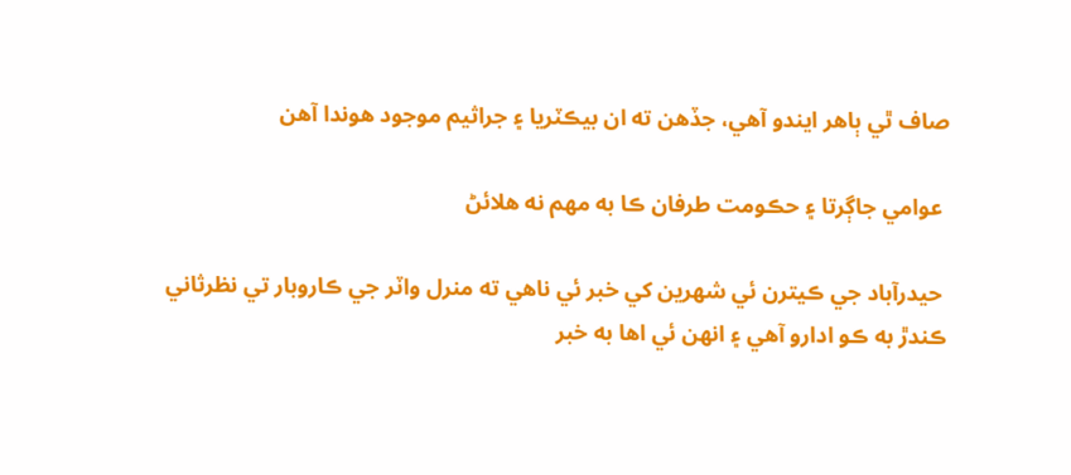صاف ٿي ٻاهر ايندو آهي، جڏهن ته ان بيڪٽريا ۽ جراثيم موجود هوندا آهن

 عوامي جاڳرتا ۽ حڪومت طرفان ڪا به مهم نه هلائڻ

 حيدرآباد جي ڪيترن ئي شهرين کي خبر ئي ناهي ته منرل واٽر جي ڪاروبار تي نظرثاني ڪندڙ به ڪو ادارو آهي ۽ انهن ئي اها به خبر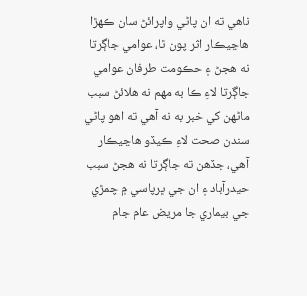ناهي ته ان پاڻي واپرائڻ سان ڪهڙا هاڃيڪار اثر پون ٿا، عوامي جاڳرتا نه هجڻ ۽ حڪومت طرفان عوامي جاڳرتا لاءِ ڪا به مهم نه هلائڻ سبب ماڻهن کي خبر به نه آهي ته اهو پاڻي سندن صحت لاءِ ڪيڏو هاڃيڪار آهي، جڏهن ته جاڳرتا نه هجڻ سبب حيدرآباد ۽ ان جي ڀرپاسي ۾ چمڙي جي بيماري جا مريض عام جام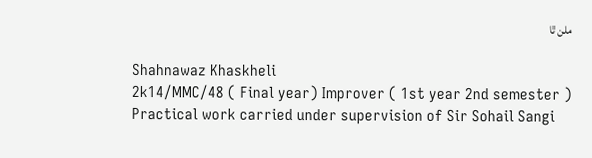ملن ٿا

Shahnawaz Khaskheli
2k14/MMC/48 ( Final year) Improver ( 1st year 2nd semester )
Practical work carried under supervision of Sir Sohail Sangi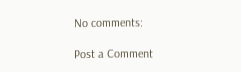No comments:

Post a Comment